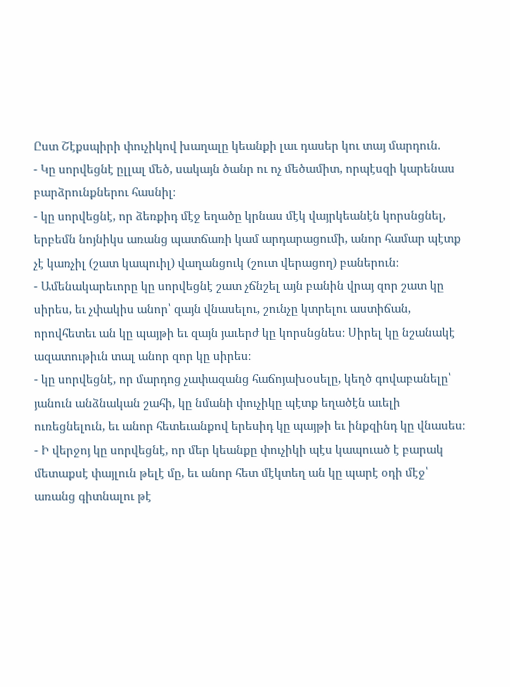Ըստ Շէքսպիրի փուչիկով խաղալը կեանքի լաւ դասեր կու տայ մարդուն.
- Կը սորվեցնէ ըլլալ մեծ, սակայն ծանր ու ոչ մեծամիտ, որպէսզի կարենաս բարձրունքներու հասնիլ։
- կը սորվեցնէ, որ ձեռքիդ մէջ եղածը կրնաս մէկ վայրկեանէն կորսնցնել, երբեմն նոյնիկս առանց պատճառի կամ արդարացումի, անոր համար պէտք չէ կառչիլ (շատ կապուիլ) վաղանցուկ (շուտ վերացող) բաներուն։
- Ամենակարեւորը կը սորվեցնէ շատ չճնշել այն բանին վրայ զոր շատ կը սիրես, եւ չփակիս անոր՝ զայն վնասելու, շունչը կտրելու աստիճան, որովհետեւ ան կը պայթի եւ զայն յաւերժ կը կորսնցնես։ Սիրել կը նշանակէ ազատութիւն տալ անոր զոր կը սիրես։
- կը սորվեցնէ, որ մարդոց չափազանց հաճոյախօսելը, կեղծ գովաբանելը՝ յանուն անձնական շահի, կը նմանի փուչիկը պէտք եղածէն աւելի ուռեցնելուն, եւ անոր հետեւանքով երեսիդ կը պայթի եւ ինքզինդ կը վնասես։
- Ի վերջոյ կը սորվեցնէ, որ մեր կեանքը փուչիկի պէս կապուած է բարակ մետաքսէ փայլուն թելէ մը, եւ անոր հետ մէկտեղ ան կը պարէ օդի մէջ՝ առանց գիտնալու թէ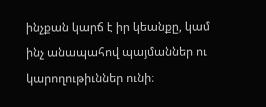ինչքան կարճ է իր կեանքը, կամ ինչ անապահով պայմաններ ու կարողութիւններ ունի։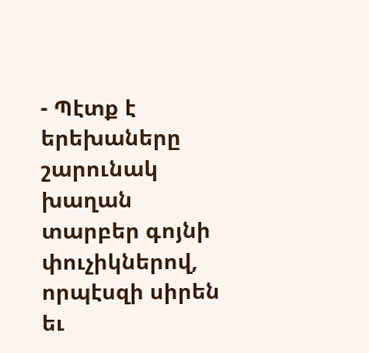- Պէտք է երեխաները շարունակ խաղան տարբեր գոյնի փուչիկներով, որպէսզի սիրեն եւ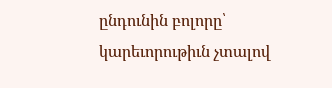ընդունին բոլորը՝ կարեւորութիւն չտալով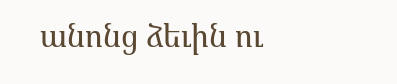անոնց ձեւին ու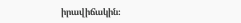իրավիճակին։